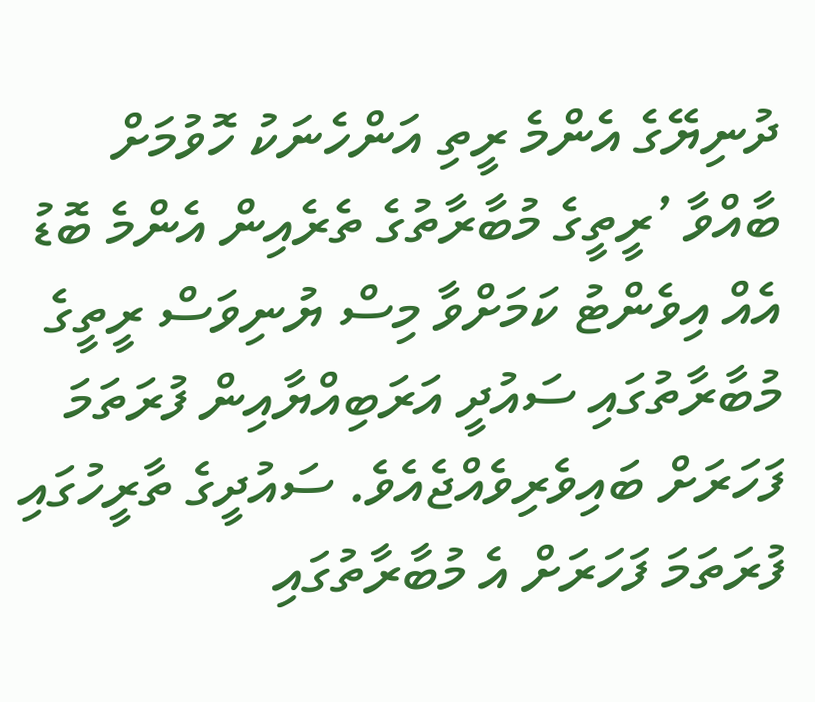ދުނިޔޭގެ އެންމެ ރީތި އަންހެނަކު ހޮވުމަށް ބާއްވާ ’ރީތީގެ މުބާރާތުގެ ތެރެއިން އެންމެ ބޮޑު އެއް އިވެންޓު ކަމަށްވާ މިސް ޔުނިވަސް ރީތީގެ މުބާރާތުގައި ސައުދީ އަރަބިއްޔާއިން ފުރަތަމަ ފަހަރަށް ބައިވެރިވެއްޖެއެވެ. ސައުދީގެ ތާރީހުގައި ފުރަތަމަ ފަހަރަށް އެ މުބާރާތުގައި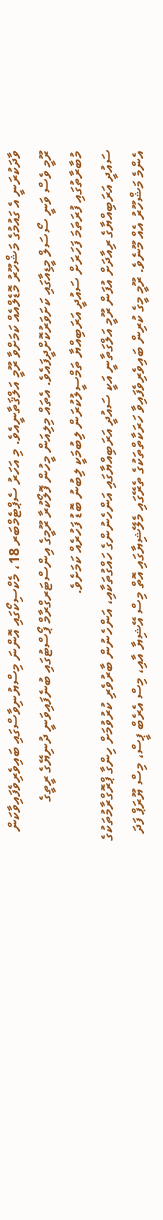ވާދަކުރަނީ އެ ގައުމުގެ މަޝްހޫރު މޮޑެލްއެއް ކަމަށްވާ ރޫމީ އަލްޤަތާނީއެވެ. މި އަހަރު ސެޕްޓެމްބަރ 18، މެކްސިކޯގައި އޮންނަ މިސްޔުނިވާސްގައި ބައިވެރިވެފައިވާކަން ރޫމީ ވެސް ވަނީ ސޯސަލް މީޑިއާގައި ކަށަވަރުކޮށްދީފައެވެ. އެތައް މިލިއަން މީހުން ފޮލޯކުރާ ރޫމީގެ އިންސްޓަރގްރާމް ޕޯސްޓުގައި ބުނެފައިވަނީ ދުނިޔޭގެ ރީތީގެ މުބާރާތުގައި ފުރަތަމަ ފަހަރަށް ސައުދީ އަރަބިއްޔާ ތަމްސީލުކުރަން ލިބުމަކީ ލިބުނު ބޮޑު ފަހުރެއް ކަމަށެވެ.
ސައުދީ އަރަބިއްޔާގެ ރިއާދަށް އުފަން ރޫމީ އަލްގަތާނީ އަކީ ސައުދީ އަރަބިއްޔާގައި އަންހެނުންގެ ހައްގުތަކާއި، އަންހެނުން ބާރުވެރި ކުރުވުމަށް ހިންގާ ޕްރޮގްރާމުތަކުގެ އެންމެ މަޝްހޫރު އެއް މޫނެވެ. ރޫމީ މީގެ ކުރިން ބައިވެރިވެފައިވާ ހަރަކާތްތަކުގެ ތެރޭގައި މެލޭޝިޔާގައި އޮތް މިސް އޭޝިޔާ އާއި، މިސް އެރެބް ޕީސް، މިސް ޔޫރަޕް ފަދަ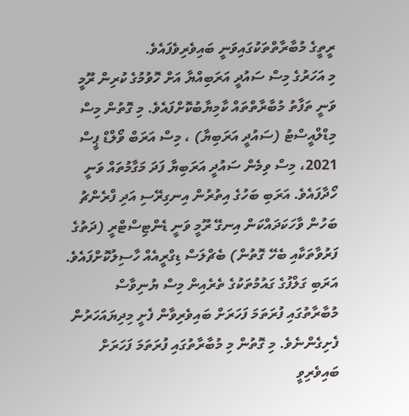ރީތީގެ މުބާރާތްތަކުގައިވަނީ ބައިވެރިވެފައެވެ.
މި އަހަރުގެ މިސް ސައުދީ އަރަބިއްޔާ އަށް ހޮވުމުގެ ކުރިން ރޫމީ ވަނީ ތަފާތު މުބާރާތްތައް ކާމިޔާބުކޮށްފައެވެ. މި ގޮތުން މިސް މިޑްލްއީސްޓު (ސައުދީ އަރަބިޔާ) ، މިސް އަރަބް ވޯލްޑް ޕީސް 2021، މިސް ވިމެން ސައުދީ އަރަބިޔާ ފަދަ މަގާމުތައް ވަނީ ހޯދާފައެވެ. އަރަބި ބަހުގެ އިތުރުން އިނގިރޭސި އަދި ފްރެންޗު ބަހުން ވާހަކަދައްކަން އިނގޭ ރޫމީ ވަނީ ޑެންޓިސްޓްރީ (ދަތުގެ ފަރުވާތަކާއި ބެހޭ ގޮތުން) ބެޗްލަސް ޑިގްރީއެއް ހާސިލުކޮށްފައެވެ.
އަރަބި ގަލްފުގެ ގައުމުތަކުގެ ތެރެއިން މިސް ޔުނިވާސް މުބާރާތުގައި ފުރަތަމަ ފަހަރަށް ބައިވެރިވާން ފެށީ މިދިޔައަހަރުން ފެށިގެންނެވެ. މި ގޮތުން މި މުބާރާތުގައި ފުރަތަމަ ފަހަރަށް ބައިވެރިވީ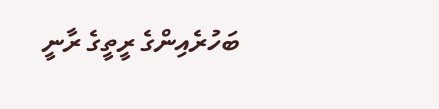ބަހުރެއިންގެ ރީތީގެ ރާނީ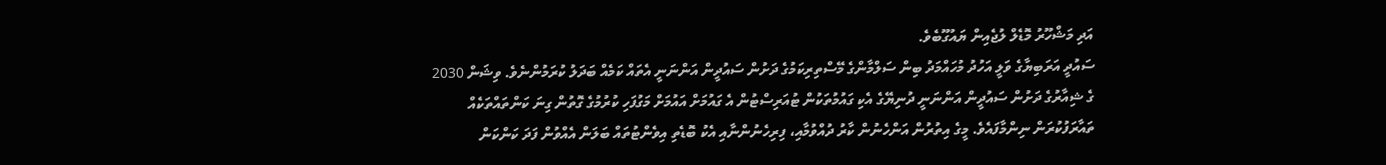އަދި މަޝްހޫރު މޮޑެލް ލުޖެއިން ޔައުގޫބެވެ.
ސައުދީ އަރަބިޔާގެ ވަލީ އަހުދު މުހައްމަދު ބިން ސަލްމާންގެ މޭސްތިރިކަމުގެ ދަށުން ސައުދީން އަންނަނީ އެތައް ކަމެއް ބަދަލު ކުރަމުންނެވެ. ވިޝަން 2030 ގެ ޝިއާރުގެ ދަށުން ސައުދީން އަންނަނީ ދުނިޔޭގެ އެކި ގައުމުތަކުން ޓުއަރިސްޓުން އެ ގައުމަށް އައުމަށް މަގުފަހި ކުރުމުގެ ގޮތުން ގިނަ ކަންތައްތަކެއް ތައާރަފުކުރަން ނިންމާފައެވެ. މީގެ އިތުރުން އަންހެނުން ކާރު ދުއްވުމާއި، ފިރިހެނުންނާއި އެކު ބޮޑެތި އިވެންޓުތައް ބަލަން އެއްވުން ފަދަ ކަންކަން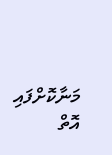މަނާކޮށްފައި އޮތް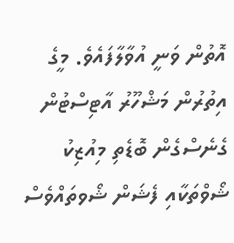އޮތުން ވަނީ އުވާލާފައެވެ. މީގެ އިތުރުން މަޝްހޫރު އާޓިސްޓުން ގެނެސްގެން ބޮޑެތި މިއުޒިކު ޝޯވްތަކާއި ފެޝަން ޝޯވތައްވެސް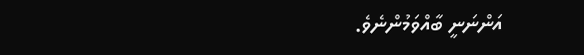އަންނަނީ ބާއްވަމުންނެވެ.